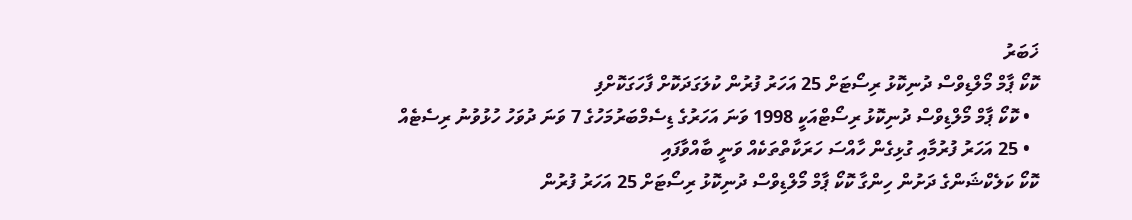ޚަބަރު
ކޮކޯ ޕާމް މޯލްޑިވްސް ދުނިކޮޅު ރިސޯޓަށް 25 އަހަރު ފުރުން ކުލަގަދަކޮށް ފާހަގަކޮށްފި
  • ކޮކޯ ޕާމް މޯލްޑިވްސް ދުނިކޮޅު ރިސޯޓްއަކީ 1998 ވަނަ އަހަރުގެ ޑިސެމްބަރުމަހުގެ 7 ވަނަ ދުވަހު ހުޅުވުނު ރިސެޓެއް
  • 25 އަހަރު ފުރުމާއި ގުޅިގެން ހާއްސަ ހަރަކާތްތަކެއް ވަނީ ބާއްވާފައި
ކޮކޯ ކަލެކްޝަންގެ ދަށުން ހިންގާ ކޮކޯ ޕާމް މޯލްޑިވްސް ދުނިކޮޅު ރިސޯޓަށް 25 އަހަރު ފުރުން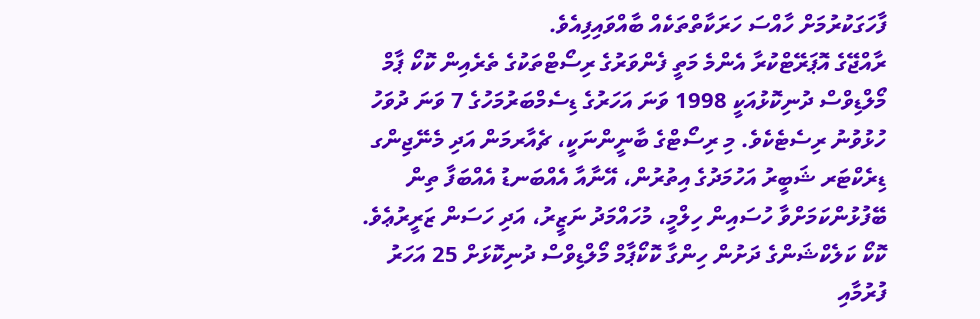ފާހަގަކުރުމަށް ހާއްސަ ހަރަކާތްތަކެއް ބާއްވައިފިއެވެ.
ރާއްޖޭގެ އޮޕަރޭޓްކުރާ އެންމެ މަތީ ފެންވަރުގެ ރިސޯޓްތަކުގެ ތެރެއިން ކޮކޯ ޕާމް މޯލްޑިވްސް ދުނިކޮޅުއަކީ 1998 ވަނަ އަހަރުގެ ޑިސެމްބަރުމަހުގެ 7 ވަނަ ދުވަހު ހުޅުވުނު ރިސެޓެކެވެ. މި ރިސޯޓްގެ ބާނީންނަކީ، ޗެއާރމަން އަދި މެނޭޖިންގ ޑިރެކްޓަރ ޝަބީރު އަހުމަދުގެ އިތުރުން، އޭނާއާ އެއްބަނޑު އެއްބަފާ ތިން ބޭފުޅުންކަމަށްވާ ހުސައިން ހިލްމީ، މުހައްމަދު ނަޒީރު، އަދި ހަސަން ޒަރީރުޢެވެ.
ކޮކޯ ކަލެކްޝަންގެ ދަށުން ހިންގާ ކޮކޯޕާމް މޯލްޑިވްސް ދުނިކޮޅަށް 25 އަހަރު ފުރުމާއި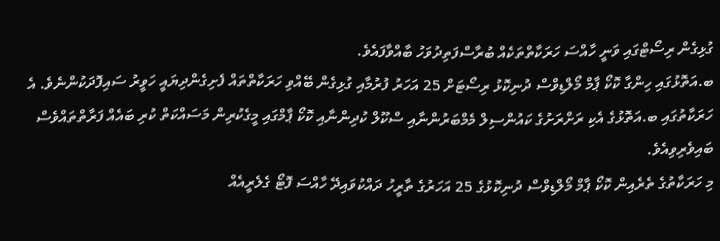ގުޅިގެން ރިސޯޓްގައި ވަނީ ހާއްސަ ހަރަކާތްތަކެއް ބުރާސްފަތިދުވަހު ބާއްވާފައެވެ.
ބ.އަތޮޅުގައި ހިންގާ ކޮކޯ ޕާމް މޯލްޑިވްސް ދުނިކޮޅު ރިސޯޓަށް 25 އަހަރު ފުރުމާއި ގުޅިގެން ބޭއްވި ހަރަކާތްތައް ފެށިގެންދިޔައީ ހަވީރު ސައިފޮދަކުންނެވެ. އެ ހަރަކާތުގައި ބ.އަތޮޅުގެ އެކި ރަށްރަށުގެ ކައުންސިލް މެމްބަރުންނާއި ސްކޫލް ކުދިންނާއި ކޮކޯ ޕާމްގައި މީގެކުރިން މަސައްކަތް ކުރި ބައެއް ފަރާތްތައްވެސް ބައިވެރިވިއެވެ.
މި ހަރަކާތުގެ ތެރެއިން ކޮކޯ ޕާމް މޯލްޑިވްސް ދުނިކޮޅުގެ 25 އަހަރުގެ ތާރީހު ދައްކުވައިދޭ ހާއްސަ ފޮޓޯ ގެލެރީއެއް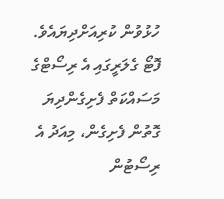ހުޅުވުން ކުރިއަށްދިޔައެވެ. ފޮޓޯ ގެލަރީގައި އެ ރިސޯޓްގެ މަސައްކަތް ފެށިގެންދިޔަ ގޮތުން ފެށިގެން، މިއަދު އެ ރިސޯޓުން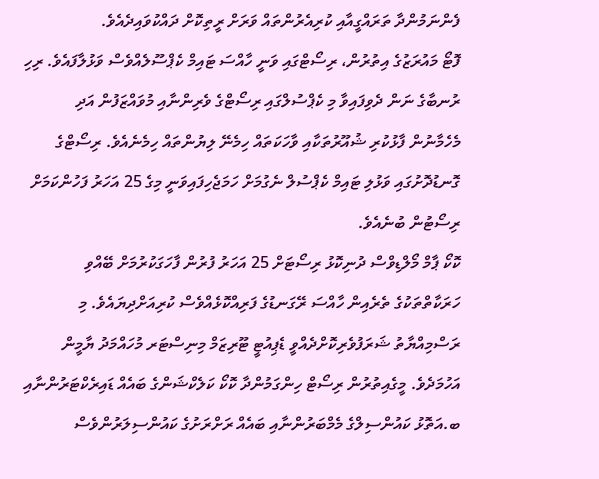ފެންނަމުންދާ ތަރައްގީއާއި ކުރިއެރުންތައް ވަރަށް ރީތިކޮށް ދައްކުވައިދެއެވެ.
ފޮޓޯ މައުރަޒުގެ އިތުރުން، ރިސޯޓްގައި ވަނީ ހާއްސަ ޓައިމް ކެޕްސޫލެއްވެސް ވަޅުލާފައެވެ. ރިހި ރުނބާގެ ނަން ދެވިފައިވާ މި ކެޕްސުލްގައި ރިސޯޓްގެ ވެރިންނާއި މުވައްޒަފުން އަދި މެހެމާނުން ފާޅުކުރި ޝުއޫރުތަކާއި ވާހަކަތައް ހިމެނޭ ލިޔުންތައް ހިމެނެއެވެ. ރިސޯޓްގެ ގޮނޑުދޮށުގައި ވަޅުލި ޓައިމް ކެޕްސުލް ނެގުމަށް ހަމަޖެހިފައިވަނީ މިގެ 25 އަހަރު ފަހުންކަމަށް ރިސޯޓުން ބުނެއެވެ.
ކޮކޯ ޕާމް މޯލްޑިވްސް ދުނިކޮޅު ރިސޯޓަށް 25 އަހަރު ފުރުން ފާހަގަކުރުމަށް ބޭއްވި ހަރަކާތްތަކުގެ ތެރެއިން ހާއްސަ ރޭގަނޑުގެ ފަރިއްކޮޅެއްވެސް ކުރިއަށްދިޔައެވެ. މި ރަސްމިއްޔާތު ޝަރަފުވެރިކޮށްދެއްވީ ޑެޕިއުޓީ ޓޫރިޒަމް މިނިސްޓަރ މުހައްމަދު ޔާމީން އަހުމަދެވެ. މީގެއިތުރުން ރިސޯޓް ހިންގަމުންދާ ކޮކޯ ކަލެކްޝަންގެ ބައެއް ޑައިރެކްޓަރުންނާއި ބ.އަތޮޅު ކައުންސިލްގެ މެމްބަރުންނާއި ބައެއް ރަށްރަށުގެ ކައުންސިލަރުންވެސް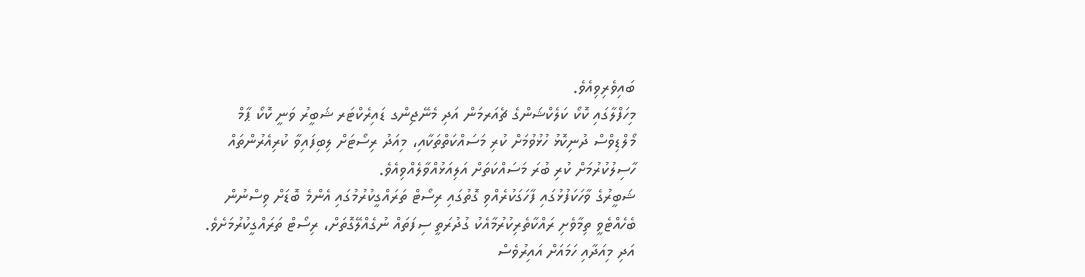ބައިވެރިވިއެވެ.
މިހަފްލާގައި ކޮކޯ ކަލެކްޝަންގެ ޗެއަރމަން އަދި މެނޭޖިންގ ޑައިރެކްޓަރ ޝަބީރު ވަނީ ކޮކޯ ޕާމް މޯލްޑިވްސް ދުނިކޮޅު ހުޅުވުމަށް ކުރި މަސައްކަތްތަކާއި، މިއަދު ރިސޯޓަށް ލިބިފައިވާ ކުރިއެރުންތައް ހާސިލުކުރުމަށް ކުރި ބުރަ މަސައްކަތަށް އަލިއަޅުއްވާލެއްވިއެވެ.
ޝަބީރުގެ ވާހަކަފުޅުގައި ފާހަގަކުރެއްވި ގޮތުގައި ރިސޯޓް ތަރައްގީކުރުމުގައި އެންމެ ބޮޑަށް ވިސްނުން ބެހެއްޓެވީ ތިމާވެށި ރައްކާތެރިކުރުމާއެކު ގުދުރަތީ ސިފަތައް ނުގެއްލޭގޮތަށް، ރިސޯޓް ތަރައްގީކުރުމަށެވެ. އަދި މިއަދާއި ހަމައަށް އައިރުވެސް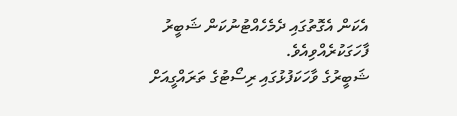އެކަން އެގޮތުގައި ދެމެހެއްޓުނުކަން ޝަބީރު ފާހަގަކުރެއްވިއެވެ.
ޝަބީރުގެ ވާހަކަފުޅުގައި ރިސޯޓުގެ ތަރައްގީއަށް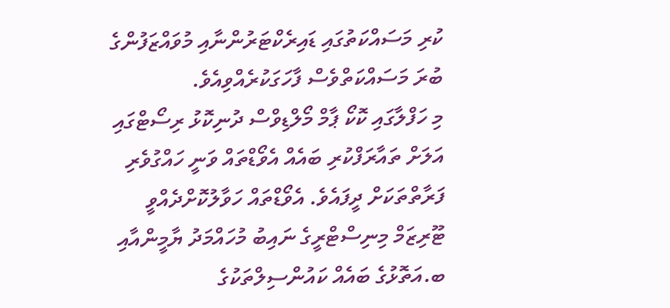ކުރި މަސައްކަތުގައި ޑައިރެކްޓަރުންނާއި މުވައްޒަފުންގެ ބުރަ މަސައްކަތްވެސް ފާހަގަކުރެއްވިއެވެ.
މި ހަފްލާގައި ކޮކޯ ޕާމް މޯލްޑިވްސް ދުނިކޮޅު ރިސޯޓްގައި އަލަށް ތައާރަފްކުރި ބައެއް އެވޯޑްތައް ވަނީ ހައްގުވެރި ފަރާތްތަކަށް ދީފައެވެ. އެވޯޑްތައް ހަވާލުކޮށްދެއްވީ ޓޫރިޒަމް މިނިސްޓްރީގެ ނައިބު މުހައްމަދު ޔާމީންއާއި ބ.އަތޮޅުގެ ބައެއް ކައުންސިލްތަކުގެ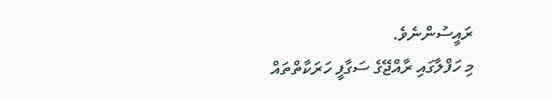ރައީސުންނެވެ.
މި ހަފްލާގައި ރާއްޖޭގެ ސަގާފީ ހަރަކާތްތައް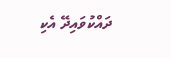ދައްކުވައިދޭ އެކި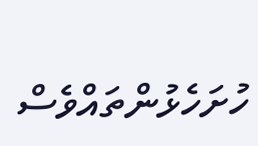ހުށަހެޅުންތައްވެސް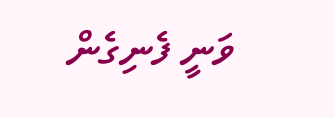ވަނީ ފެނިގެން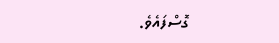ގޮސްފައެވެ.